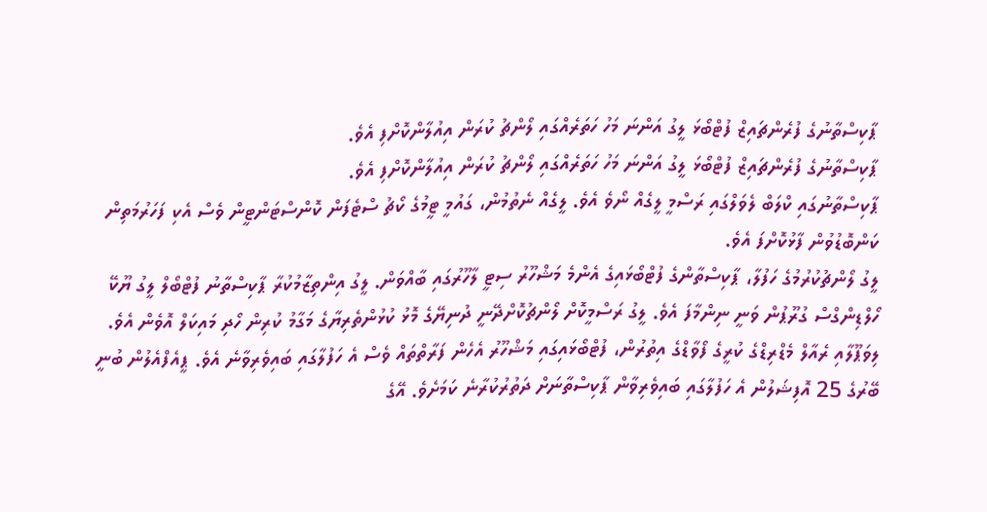ޕާކިސްތާނުގެ ފުރެންޗައިޒް ފުޓްބޯޅަ ލީގު އަންނަ މަހު ހަތަރެއްގައި ލޯންޗު ކުރަން އިއުލާންކޮށްފި އެވެ.
ޕާކިސްތާނުގެ ފުރެންޗައިޒް ފުޓްބޯޅަ ލީގު އަންނަ މަހު ހަތަރެއްގައި ލޯންޗު ކުރަން އިއުލާންކޮށްފި އެވެ.
ޕާކިސްތާނުގައި ކްލަބް ލެވަލްގައި ރަސްމީ ލީގެއް ނޯވެ އެވެ. ލީގެއް ނެތުމުން، ގައުމީ ޓީމުގެ ކޯޗު ސްޓެފަން ކޮންސްޓަންޓީން ވެސް އެކި ފަހަރުމަތިން ކަންބޮޑުވުން ފާޅުކޮށްފަ އެވެ.
ލީގު ލޯންޗުކުރުމުގެ ހަފުލާ، ޕާކިސްތާންގެ ފުޓްބޯޅައިގެ އެންމެ މަޝްހޫރު ސިޓީ ލާހޫރުގައި ބާއްވަން. ލީގު އިންތިޒާމުކުރާ ޕާކިސްތާނު ފުޓްބޯލް ލީގު ޔޫކޭ ހޯލްޑިންގްސް ގުރޫޕުން ވަނީ ނިންމާފަ އެވެ. ލީގު ރަސްމީކޮށް ލޯންޗުކޮށްދޭނީ ދުނިޔޭގެ މޮޅު ކުޅުންތެރިޔާގެ މަގާމު ކުރިން ހޯދި މައިކަލް އޮވެން އެވެ.
ލިވަޕޫލާއި ރެއާލް މެޑްރިޑްގެ ކުރީގެ ފޯވާޑްގެ އިތުރުން، ފުޓްބޯޅައިގައި މަޝްހޫރު އެހެން ފަރާތްތައް ވެސް އެ ހަފުލާގައި ބައިވެރިވާނެ އެވެ. ޕީއެފްއެލުން ބުނީ ބޭރުގެ 25 އޮފިޝަލުން އެ ހަފުލާގައި ބައިވެރިވާން ޕާކިސްތާނަށް ދަތުރުކުރާނެ ކަމަށެވެ. އޭގެ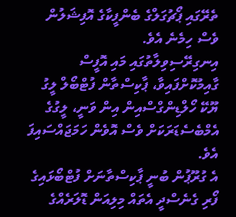ތެރޭގައި ޕޯޗުގަލްގެ ބެންފީކާގެ އޮފިޝަލުން ވެސް ހިމެނެ އެވެ.
އިނގިރޭސިވިލާތުގައި މައި އޮފީސް ގާއިމުކޮށްފައިވާ، ޕާކިސްތާން ފުޓްބޯލް ލީގު ޔޫކޭ ހޯލްޑިންގްސްއިން އިން ވަނީ، ލީގުގެ އެމްބެސެޑަރަކަށް ވެސް އޮވެން ހަމަޖައްސައިފަ އެވެ.
އެ ގުރޫޕުން ބުނީ ޕާކިސްތާނަށް ފުޓްބޯޅައިގެ ފޯރި ގެނެސްދީ އެތައް މިލިއަން ޑޮލަރެއްގެ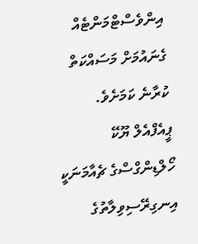އިންވެސްޓްމަންޓެއް ގެނައުމަށް މަސައްކަތް ކުރާނެ ކަމަށެވެ.
ޕީއެފްއެލް ޔޫކޭ ހޯލްޑިންގްސްގެ ޗެއާމަނަކީ އިނގިރޭސިވިލާތުގެ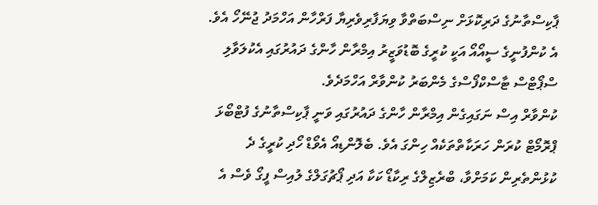ޕާކިސްތާނުގެ ދަރިކޮޅަށް ނިސްބަތްވާ ވިޔަފާރިވެރިޔާ ފަރްހާން އަހްމަދު ޖުނޭހޯ އެވެ. އެ ކުންފުނީގެ ސީއޯއޯ އަކީ ކުރީގެ ބޮޑުވަޒީރު އިމްރާން ހާންގެ ދައުރުގައި އެކުލަވާލި ސްޕޯޓްސް ޓާސްކްފޯސްގެ މެންބަރު ކުންވާރް އަހްމަދެވެ.
ކުންވާރް އިސް ނަގައިގެން އިމްރާން ހާންގެ ދައުރުގައި ވަނީ ޕާކިސްތާނުގެ ފުޓްބޯޅަ ޕްރޮމޯޓް ކުރަން ހަރަކާތްތަކެއް ހިންގަ އެވެ. ބެލޮންޑިއޯ އެވޯޑް ހޯދި ކުރީގެ ދެ ކުޅުންތެރިން ކަމަށްވާ، ބްރެޒިލްގެ ރިކާޑޯ ކަކާ އަދި ޕޯޗުގަލްގެ ލުއިސް ފީގޯ ވެސް އެ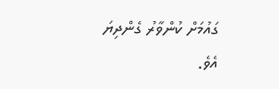ގައުމަށް ކުންވާރު ގެންދިޔަ އެވެ.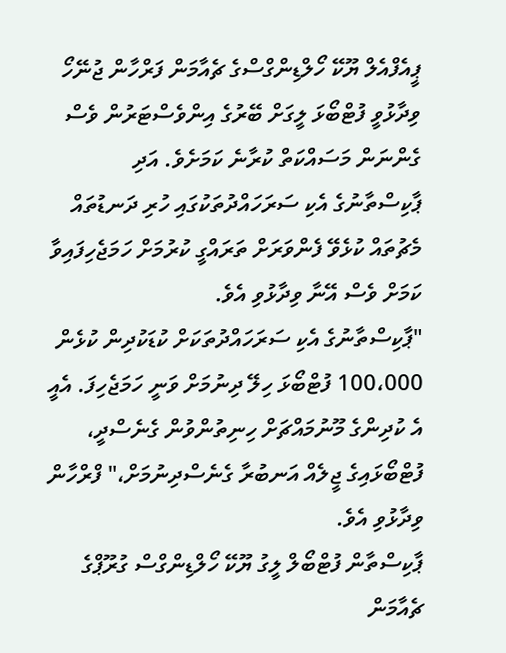ޕީއެފްއެލް ޔޫކޭ ހޯލްޑިންގްސްގެ ޗެއާމަން ފަރްހާން ޖުނޭހޯ ވިދާޅުވީ ފުޓްބޯޅަ ލީގަށް ބޭރުގެ އިންވެސްޓަރުން ވެސް ގެންނަން މަސައްކަތް ކުރާނެ ކަމަށެވެ. އަދި ޕާކިސްތާނުގެ އެކި ސަރަހައްދުތަކުގައި ހުރި ދަނޑުތައް މެޗުތައް ކުޅެވޭ ފެންވަރަށް ތަރައްގީ ކުރުމަށް ހަމަޖެހިފައިވާ ކަމަށް ވެސް އޭނާ ވިދާޅުވި އެވެ.
"ޕާކިސްތާނުގެ އެކި ސަރަހައްދުތަކަށް ކުޑަކުދިން ކުޅެން 100،000 ފުޓްބޯޅަ ހިލޭ ދިނުމަށް ވަނީ ހަމަޖެހިފަ. އެއީ އެ ކުދިންގެ މޫނުމައްޗަށް ހިނިތުންވުން ގެނެސްދީ، ފުޓްބޯޅައިގެ ޖީލެއް އަނބުރާ ގެނެސްދިނުމަށް،" ފްރްހާން ވިދާޅުވި އެވެ.
ޕާކިސްތާން ފުޓްބޯލް ލީގު ޔޫކޭ ހޯލްޑިންގްސް ގުރޫޕްގެ ޗެއާމަން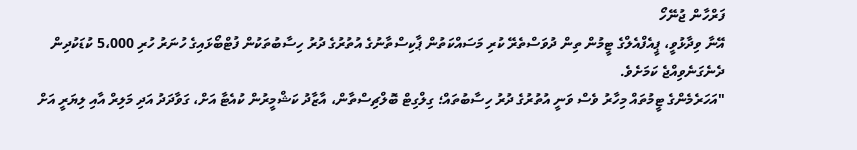ފަރްހާން ޖުނޭހޯ
އޭނާ ވިދާޅުވީ، ޕީއެފްއެލްގެ ޓީމުން ތިން ދުވަސްތެރޭ ކުރި މަސައްކަތުން ޕާކިސްތާނުގެ އުތުރުގެ ދުރު ހިސާބުތަކުން ފުޓްބޯޅައިގެ ހުނަރު ހުރި 5،000 ކުޑަކުދިން ދެނެގަނެވިއްޖެ ކަމަށެވެ.
"އަހަރެމެންގެ ޓީމުތައް މިހާރު ވެސް ވަނީ އުތުރުގެ ދުރު ހިސާބުތައް؛ ގިލްގިޓް ބޮލްޗިސްތާން، އާޒާދު ކަޝްމީރުން ކުއެޓާ އަށް، ގަވާދަދު އަދި މަލިރް އާއި ލިޔަރީ އަށް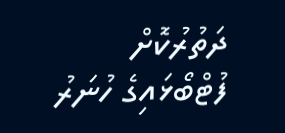ދަތުރުކޮށް ފުޓްބޯޅައިގެ ހުނަރު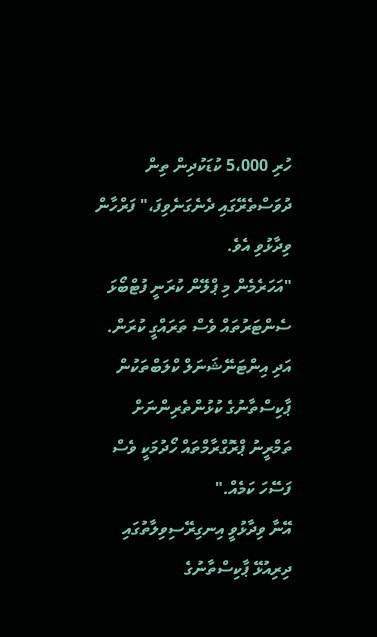ހުރި 5،000 ކުޑަކުދިން ތިން ދުވަސްތެރޭގައި ދެނެގަނެވިފަ،" ފަރްހާން ވިދާޅުވި އެވެ.
"އަހަރެމެން މި ޕްލޭން ކުރަނީ ފުޓްބޯޅަ ސެންޓަރުތައް ވެސް ތަރައްގީ ކުރަން. އަދި އިންޓަނޭޝަނަލް ކްލަބްތަކުން ޕާކިސްތާނުގެ ކުޅުންތެރިންނަށް ތަމްރީނު ޕްރޮގްރާމްތައް ހޯދުމަކީ ވެސް ފަސޭހަ ކަމެއް."
އޭނާ ވިދާޅުވީ އިނގިރޭސިވިލާތުގައި ދިރިއުޅޭ ޕާކިސްތާނުގެ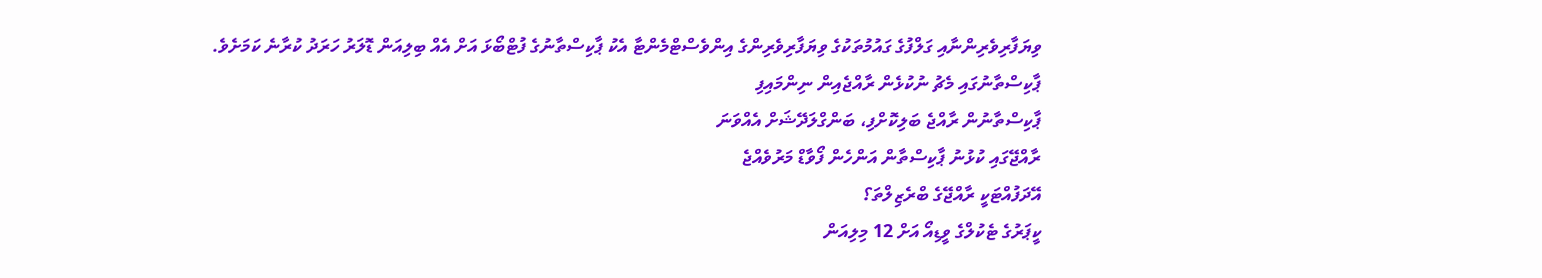ވިޔަފާރިވެރިންނާއި ގަލްފުގެ ގައުމުތަކުގެ ވިޔަފާރިވެރިންގެ އިންވެސްޓްމެންޓާ އެކު ޕާކިސްތާނުގެ ފުޓްބޯޅަ އަށް އެއް ބިލިއަން ޑޮލަރު ހަރަދު ކުރާނެ ކަމަށެވެ.
ޕާކިސްތާނުގައި މެޗު ނުކުޅެން ރާއްޖެއިން ނިންމައިފި
ޕާކިސްތާނުން ރާއްޖެ ބަލިކޮށްފި، ބަންގްލަދޭޝަށް އެއްވަނަ
ރާއްޖޭގައި ކުޅުނު ޕާކިސްތާން އަންހެން ފޯވާޑް މަރުވެއްޖެ
އޭދަފުއްޓަކީ ރާއްޖޭގެ ބްރެޒިލްތަ؟
ކީޕަރުގެ ޓެކުލްގެ ވީޑިއޯ އަށް 12 މިލިއަން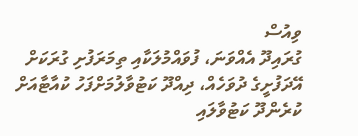ވިއުސް
ގުރައިދޫ އެއްވަނަ، ފުވައްމުލަކާއި ތިމަރަފުށި ގުރަކަށް
އޭދަފުށީގެ ދުވަހެއް، ދިއްދޫ ކަޓުވާލުމަށްފަހު ކުއާޓާއަށް
ކުރެންދޫ ކަޓުވާލައި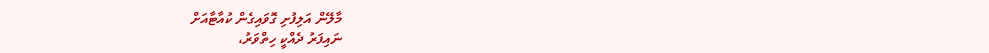މާލޭން އަލިފުށި ގޮވައިގެން ކުއާޓާއަށް
ނައިފަރު ދެއްކީ ހިތްވަރު،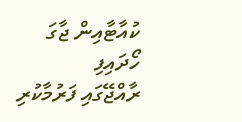ކުއާޓާއިން ޖާގަ ހޯދައިފި
ރާއްޖޭގައި ފަރުމާކުރި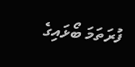ފުރަތަމަ ބޯޅައިގެ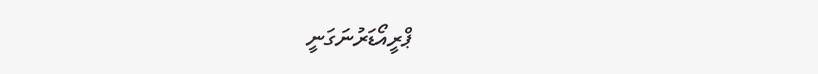ޕްރީއޯޑަރުނަގަނީ